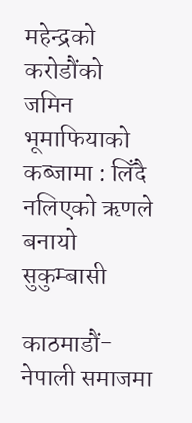महेन्द्रको करोडौंको जमिन भूमाफियाको कब्जामा : लिँदै नलिएको ऋणले बनायो सुकुम्बासी

काठमाडौं- नेपाली समाजमा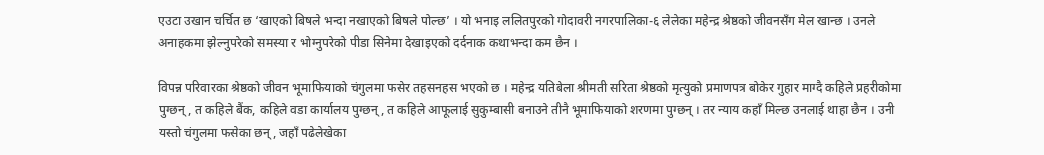एउटा उखान चर्चित छ ‘खाएको बिषले भन्दा नखाएको बिषले पोल्छ’ । यो भनाइ ललितपुरको गोदावरी नगरपालिका-६ लेलेका महेन्द्र श्रेष्ठको जीवनसँग मेल खान्छ । उनले अनाहकमा झेल्नुपरेको समस्या र भोग्नुपरेको पीडा सिनेमा देखाइएको दर्दनाक कथाभन्दा कम छैन ।

विपन्न परिवारका श्रेष्ठको जीवन भूमाफियाको चंगुलमा फसेर तहसनहस भएको छ । महेन्द्र यतिबेला श्रीमती सरिता श्रेष्ठको मृत्युको प्रमाणपत्र बोकेर गुहार माग्दै कहिले प्रहरीकोमा पुग्छन्, त कहिले बैंक, कहिले वडा कार्यालय पुग्छन्, त कहिले आफूलाई सुकुम्बासी बनाउने तीनै भूमाफियाको शरणमा पुग्छन् । तर न्याय कहाँ मिल्छ उनलाई थाहा छैन । उनी यस्तो चंगुलमा फसेका छन्, जहाँ पढेलेखेका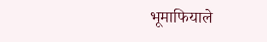भूमाफियाले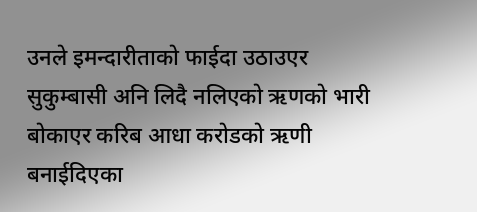उनले इमन्दारीताको फाईदा उठाउएर सुकुम्बासी अनि लिदै नलिएको ऋणको भारी बोकाएर करिब आधा करोडको ऋणी बनाईदिएका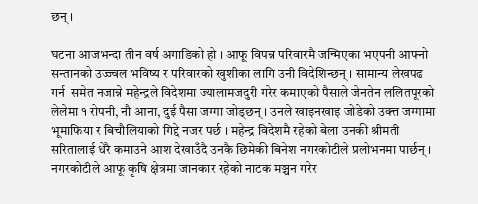छन् ।

घटना आजभन्दा तीन वर्ष अगाडिको हो । आफू विपन्न परिवारमै जन्मिएका भएपनी आफ्नो सन्तानको उज्ज्वल भविष्य र परिवारको खुशीका लागि उनी विदेशिन्छन् । सामान्य लेखपढ गर्न  समेत नजान्ने महेन्द्रले विदेशमा ज्यालामजदुरी गरेर कमाएको पैसाले जेनतेन ललितपूरको लेलेमा १ रोपनी, नौ आना, दुई पैसा जग्गा जोड्छन् । उनले खाइनखाइ जोडेको उक्त्त जग्गामा भूमाफिया र बिचौलियाको गिद्दे नजर पर्छ । महेन्द्र विदेशमै रहेको बेला उनकी श्रीमती सरितालाई धेरै कमाउने आश देखाउँदै उनकै छिमेकी बिनेश नगरकोटीले प्रलोभनमा पार्छन् । नगरकोटीले आफू कृषि क्षेत्रमा जानकार रहेको नाटक मञ्चन गरेर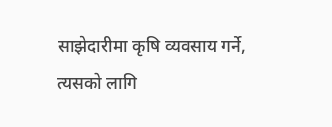साझेदारीमा कृषि व्यवसाय गर्ने, त्यसको लागि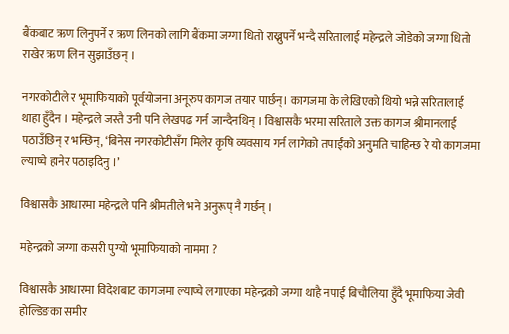बैंकबाट ऋण लिनुपर्ने र ऋण लिनको लागि बैंकमा जग्गा धितो राख्नुपर्ने भन्दै सरितालाई महेन्द्रले जोडेको जग्गा धितो राखेर ऋण लिन सुझाउँछन् ।

नगरकोटीले र भूमाफियाको पूर्वयोजना अनूरुप कागज तयार पार्छन्। कागजमा के लेखिएको थियो भन्ने सरितालाई थाहा हुँदैन । महेन्द्रले जस्तै उनी पनि लेखपढ गर्न जान्दैनथिन् । विश्वासकै भरमा सरिताले उक्त कागज श्रीमानलाई पठाउँछिन् र भन्छिन्, ‘बिनेस नगरकोटीसँग मिलेर कृषि व्यवसाय गर्न लागेको तपाईंको अनुमति चाहिन्छ रे यो कागजमा ल्याप्चे हानेर पठाइदिनु ।’

विश्वासकै आधारमा महेन्द्रले पनि श्रीमतीले भने अनुरूप् नै गर्छन् ।

महेन्द्रको जग्गा कसरी पुग्यो भूमाफियाको नाममा ?

विश्वासकै आधारमा विदेशबाट कागजमा ल्याप्चे लगाएका महेन्द्रको जग्गा थाहै नपाई बिचौलिया हुँदै भूमाफिया जेवी होल्डिङका समीर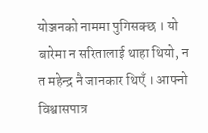योञ्जनको नाममा पुगिसक्छ । यो बारेमा न सरितालाई थाहा थियो, न त महेन्द्र नै जानकार थिएँ । आफ्नो विश्वासपात्र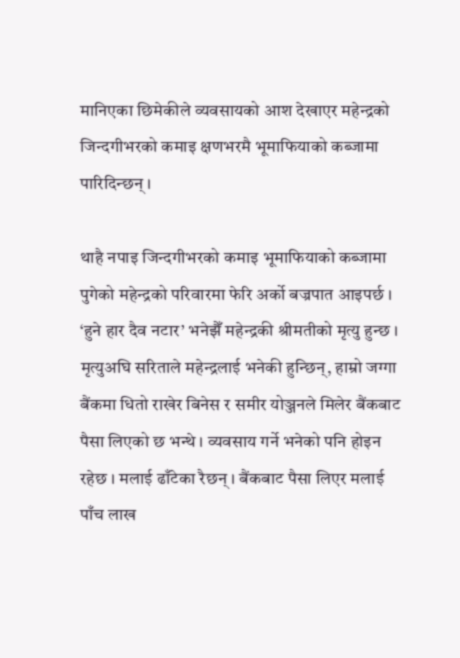मानिएका छिमेकीले व्यवसायको आश देखाएर महेन्द्रको जिन्दगीभरको कमाइ क्षणभरमै भूमाफियाको कब्जामा पारिदिन्छन् ।

थाहै नपाइ जिन्दगीभरको कमाइ भूमाफियाको कब्जामा पुगेको महेन्द्रको परिवारमा फेरि अर्को बज्रपात आइपर्छ ।  ‘हुने हार दैव नटार’ भनेझैँ महेन्द्रकी श्रीमतीको मृत्यु हुन्छ । मृत्युअघि सरिताले महेन्द्रलाई भनेकी हुन्छिन्, हाम्रो जग्गा बैंकमा धितो राखेर बिनेस र समीर योञ्जनले मिलेर बैंकबाट पैसा लिएको छ भन्थे । व्यवसाय गर्ने भनेको पनि होइन रहेछ । मलाई ढाँटेका रैछन् । बैंकबाट पैसा लिएर मलाई पाँच लाख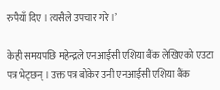रुपैयाँ दिए । त्यसैले उपचार गरे ।’

केही समयपछि महेन्द्रले एनआईसी एशिया बैंक लेखिएको एउटा पत्र भेट्छन् । उक्त पत्र बोकेर उनी एनआईसी एशिया बैंक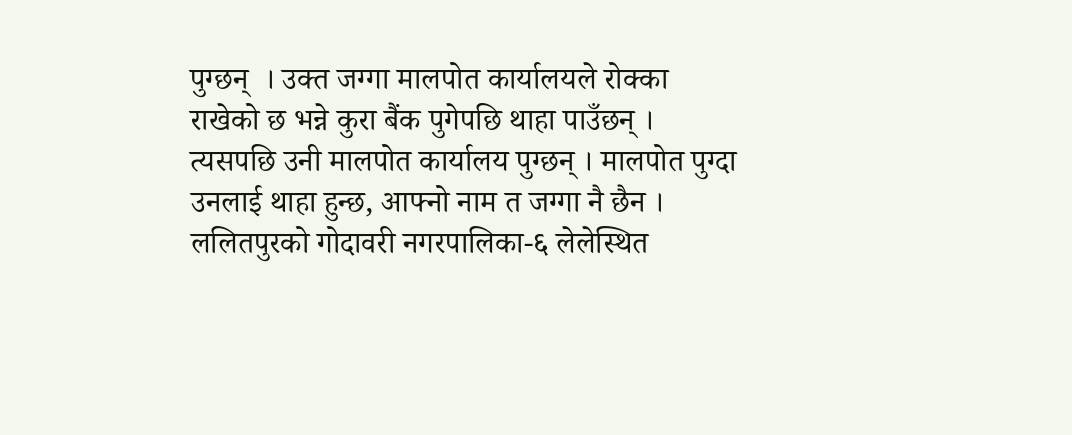पुग्छन्  । उक्त जग्गा मालपोत कार्यालयले रोक्का राखेको छ भन्ने कुरा बैंक पुगेपछि थाहा पाउँछन् । त्यसपछि उनी मालपोत कार्यालय पुग्छन् । मालपोत पुग्दा उनलाई थाहा हुन्छ, आफ्नो नाम त जग्गा नै छैन ।  ललितपुरको गोदावरी नगरपालिका-६ लेलेस्थित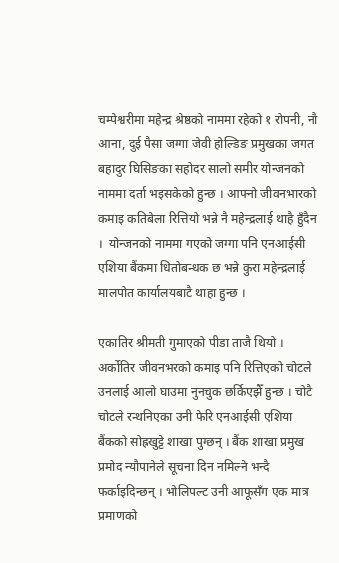चम्पेश्वरीमा महेन्द्र श्रेष्ठको नाममा रहेको १ रोपनी, नौ आना, दुई पैसा जग्गा जेवी होल्डिङ प्रमुखका जगत बहादुर घिसिङका सहोदर सालो समीर योन्जनको नाममा दर्ता भइसकेको हुन्छ । आफ्नो जीवनभारको कमाइ कतिबेला रित्तियो भन्ने नै महेन्द्रलाई थाहै हुँदैन ।  योन्जनको नाममा गएको जग्गा पनि एनआईसी एशिया बैंकमा धितोबन्धक छ भन्ने कुरा महेन्द्रलाई मालपोत कार्यालयबाटै थाहा हुन्छ ।

एकातिर श्रीमती गुमाएको पीडा ताजै थियो । अर्कोतिर जीवनभरको कमाइ पनि रित्तिएको चोटले उनलाई आलो घाउमा नुनचुक छर्किएझैँ हुन्छ । चोटै चोटले रन्थनिएका उनी फेरि एनआईसी एशिया बैंकको सोह्रखुट्टे शाखा पुग्छन् । बैंक शाखा प्रमुख प्रमोद न्यौपानेले सूचना दिन नमिल्ने भन्दै फर्काइदिन्छन् । भोलिपल्ट उनी आफूसँग एक मात्र प्रमाणको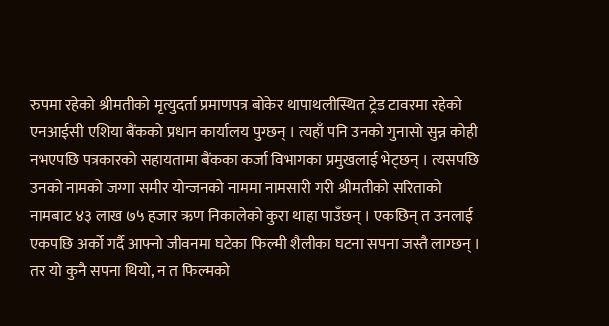रुपमा रहेको श्रीमतीको मृत्युदर्ता प्रमाणपत्र बोकेर थापाथलीस्थित ट्रेड टावरमा रहेको एनआईसी एशिया बैंकको प्रधान कार्यालय पुग्छन् । त्यहाँ पनि उनको गुनासो सुन्न कोही नभएपछि पत्रकारको सहायतामा बैंकका कर्जा विभागका प्रमुखलाई भेट्छन् । त्यसपछि उनको नामको जग्गा समीर योन्जनको नाममा नामसारी गरी श्रीमतीको सरिताको नामबाट ४३ लाख ७५ हजार ऋण निकालेको कुरा थाहा पाउँछन् । एकछिन् त उनलाई एकपछि अर्को गर्दै आफ्नो जीवनमा घटेका फिल्मी शैलीका घटना सपना जस्तै लाग्छन् । तर यो कुनै सपना थियो, न त फिल्मको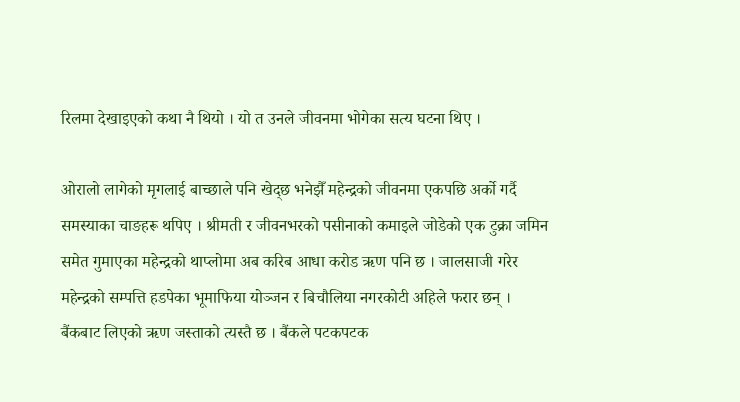रिलमा देखाइएको कथा नै थियो । यो त उनले जीवनमा भोगेका सत्य घटना थिए ।

ओरालो लागेको मृगलाई बाच्छाले पनि खेद्छ भनेझैँ महेन्द्रको जीवनमा एकपछि अर्को गर्दै समस्याका चाङहरू थपिए । श्रीमती र जीवनभरको पसीनाको कमाइले जोडेको एक टुक्रा जमिन समेत गुमाएका महेन्द्रको थाप्लोमा अब करिब आधा करोड ऋण पनि छ । जालसाजी गरेर महेन्द्रको सम्पत्ति हडपेका भूमाफिया योञ्जन र बिचौलिया नगरकोटी अहिले फरार छन् । बैंकबाट लिएको ऋण जस्ताको त्यस्तै छ । बैंकले पटकपटक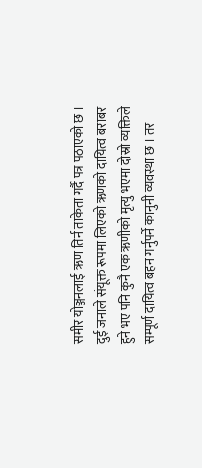समीर योञ्जनलाई ऋण तिर्न ताकेता गर्दै पत्र पठाएको छ । दुई जनाले संयूक्त रूपमा लिएको ऋणको दायित्व बराबर हुने भए पनि कुनै एक ऋणीको मृत्यु भएमा दोस्रो व्यक्तिले सम्पूर्ण दायित्व बहन गर्नुपर्ने कानुनी व्यवस्था छ । तर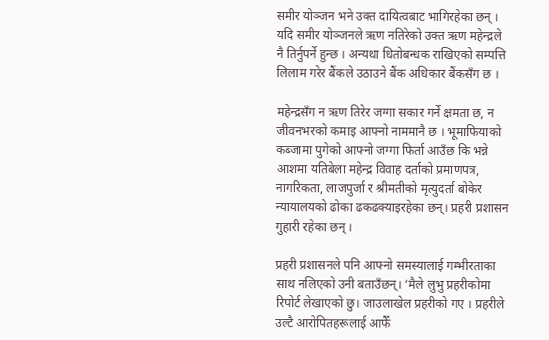समीर योञ्जन भने उक्त दायित्वबाट भागिरहेका छन् । यदि समीर योञ्जनले ऋण नतिरेको उक्त ऋण महेन्द्रले नै तिर्नुपर्ने हुन्छ । अन्यथा धितोबन्धक राखिएको सम्पत्ति लिलाम गरेर बैंकले उठाउने बैंक अधिकार बैंकसँग छ ।

महेन्द्रसँग न ऋण तिरेर जग्गा सकार गर्ने क्षमता छ, न जीवनभरको कमाइ आफ्नो नाममानै छ । भूमाफियाको कब्जामा पुगेको आफ्नो जग्गा फिर्ता आउँछ कि भन्ने आशमा यतिबेला महेन्द्र विवाह दर्ताको प्रमाणपत्र, नागरिकता, लाजपुर्जा र श्रीमतीको मृत्युदर्ता बोकेर न्यायालयको ढोका ढकढक्याइरहेका छन्। प्रहरी प्रशासन गुहारी रहेका छन् ।

प्रहरी प्रशासनले पनि आफ्नो समस्यालाई गम्भीरताका साथ नलिएको उनी बताउँछन्। ‘मैले लुभु प्रहरीकोमा रिपोर्ट लेखाएको छु। जाउलाखेल प्रहरीको गए । प्रहरीले उल्टै आरोपितहरूलाई आफैँ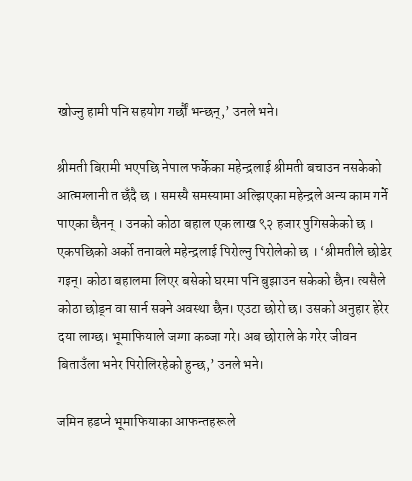खोज्नु हामी पनि सहयोग गर्छौं भन्छन्,’ उनले भने।

श्रीमती बिरामी भएपछि नेपाल फर्केका महेन्द्रलाई श्रीमती बचाउन नसकेको आत्मग्लानी त छँदै छ । समस्यै समस्यामा अल्झिएका महेन्द्रले अन्य काम गर्ने पाएका छैनन् । उनको कोठा बहाल एक लाख ९२ हजार पुगिसकेको छ । एकपछिको अर्को तनावले महेन्द्रलाई पिरोल्नु पिरोलेको छ । ‘श्रीमतीले छोडेर गइन्। कोठा बहालमा लिएर बसेको घरमा पनि बुझाउन सकेको छैन। त्यसैले कोठा छोड्न वा सार्न सक्ने अवस्था छैन। एउटा छोरो छ। उसको अनुहार हेरेर दया लाग्छ। भूमाफियाले जग्गा कब्जा गरे। अब छोराले के गरेर जीवन बिताउँला भनेर पिरोलिरहेको हुन्छ,’ उनले भने।

जमिन हडप्ने भूमाफियाका आफन्तहरूले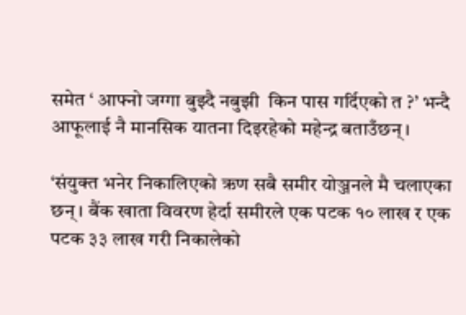समेत ‘ आफ्नो जग्गा बुझ्दै नबुझी  किन पास गर्दिएको त ?’ भन्दै आफूलाई नै मानसिक यातना दिइरहेको महेन्द्र बताउँछन्।

‘संयुक्त भनेर निकालिएको ऋण सबै समीर योञ्जनले मै चलाएका छन् । बैंक खाता विवरण हेर्दा समीरले एक पटक १० लाख र एक पटक ३३ लाख गरी निकालेको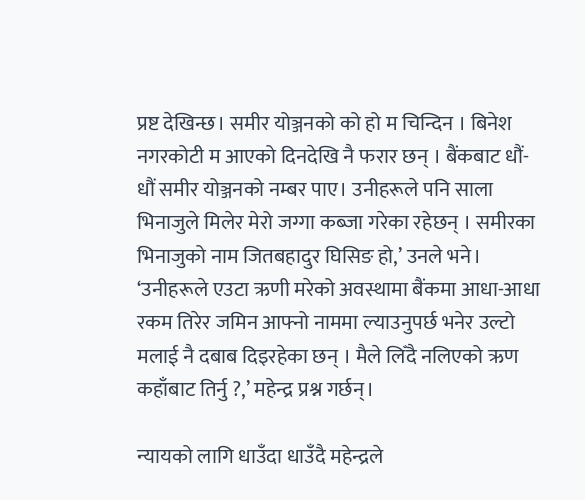प्रष्ट देखिन्छ। समीर योञ्जनको को हो म चिन्दिन । बिनेश नगरकोटी म आएको दिनदेखि नै फरार छन् । बैंकबाट धौं-धौं समीर योञ्जनको नम्बर पाए। उनीहरूले पनि साला भिनाजुले मिलेर मेरो जग्गा कब्जा गरेका रहेछन् । समीरका भिनाजुको नाम जितबहादुर घिसिङ हो,’ उनले भने। ‘उनीहरूले एउटा ऋणी मरेको अवस्थामा बैंकमा आधा-आधा रकम तिरेर जमिन आफ्नो नाममा ल्याउनुपर्छ भनेर उल्टो मलाई नै दबाब दिइरहेका छन् । मैले लिँदै नलिएको ऋण कहाँबाट तिर्नु ?,’ महेन्द्र प्रश्न गर्छन्।

न्यायको लागि धाउँदा धाउँदै महेन्द्रले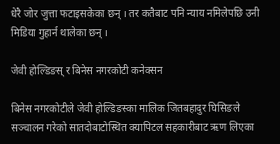धेरै जोर जुत्ता फटाइसकेका छन् । तर कतैबाट पनि न्याय नमिलेपछि उनी मिडिया गुहार्न थालेका छन् ।

जेवी होल्डिङस् र बिनेस नगरकोटी कनेक्सन

बिनेस नगरकोटीले जेवी होल्डिङस्का मालिक जितबहादुर घिसिङले सञ्चालन गरेको सातदोबाटोस्थित क्यापिटल सहकारीबाट ऋण लिएका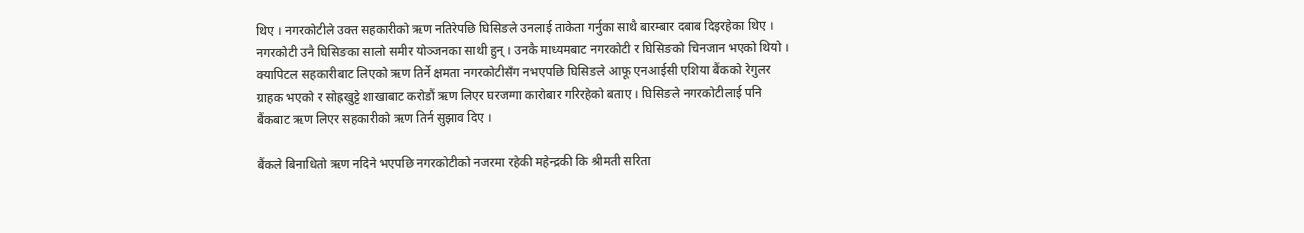थिए । नगरकोटीले उक्त सहकारीको ऋण नतिरेपछि घिसिङले उनलाई ताकेता गर्नुका साथै बारम्बार दबाब दिइरहेका थिए । नगरकोटी उनै घिसिङका सालो समीर योञ्जनका साथी हुन् । उनकै माध्यमबाट नगरकोटी र घिसिङको चिनजान भएको थियो । क्यापिटल सहकारीबाट लिएको ऋण तिर्ने क्षमता नगरकोटीसँग नभएपछि घिसिङले आफू एनआईसी एशिया बैंकको रेगुलर ग्राहक भएको र सोह्रखुट्टे शाखाबाट करोडौं ऋण लिएर घरजग्गा कारोबार गरिरहेको बताए । घिसिङले नगरकोटीलाई पनि बैंकबाट ऋण लिएर सहकारीको ऋण तिर्न सुझाव दिए ।

बैंकले बिनाधितो ऋण नदिने भएपछि नगरकोटीको नजरमा रहेकी महेन्द्रकी कि श्रीमती सरिता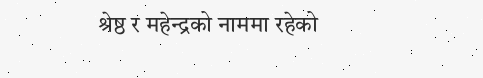श्रेष्ठ र महेन्द्रको नाममा रहेको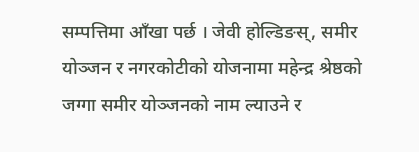सम्पत्तिमा आँखा पर्छ । जेवी होल्डिङस्, समीर योञ्जन र नगरकोटीको योजनामा महेन्द्र श्रेष्ठको जग्गा समीर योञ्जनको नाम ल्याउने र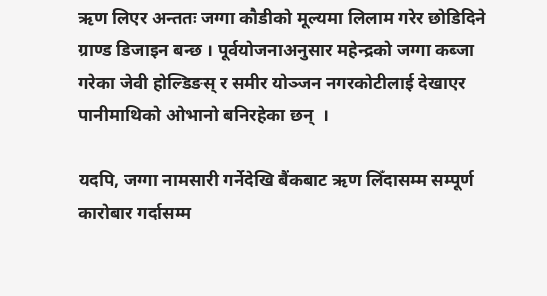ऋण लिएर अन्ततः जग्गा कौडीको मूल्यमा लिलाम गरेर छोडिदिने ग्राण्ड डिजाइन बन्छ । पूर्वयोजनाअनुसार महेन्द्रको जग्गा कब्जा गरेका जेवी होल्डिङस् र समीर योञ्जन नगरकोटीलाई देखाएर पानीमाथिको ओभानो बनिरहेका छन्  ।

यदपि, जग्गा नामसारी गर्नेदेखि बैंकबाट ऋण लिँदासम्म सम्पूर्ण कारोबार गर्दासम्म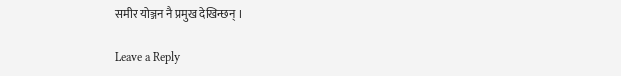समीर योञ्जन नै प्रमुख देखिन्छन् ।

Leave a Reply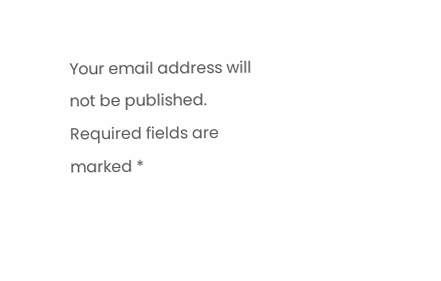Your email address will not be published. Required fields are marked *